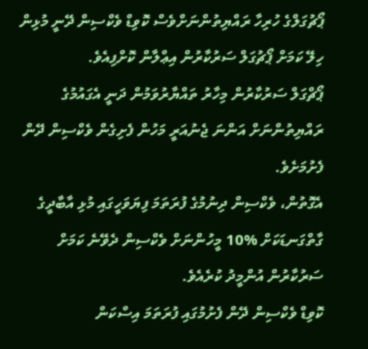ޕޯޗުގަލްގެ ހުރިހާ ރައްޔިތުންނަށްވެސް ކޮވިޑް ވެކްސިން ދޭނީ މުޅިން ހިލޭ ކަމަށް ޕޯޗުގަލް ސަރުކާރުން އިޢްލާން ކޮށްފިއެވެ.
ޕޯޗްގަލް ސަރުކާރުން މިހާރު ތައްޔާރުވަމުން ދަނީ އެގައުމުގެ ރައްޔިތުންނަށް އަންނަ ޖެނުއަރީ މަހުން ފެށިގެން ވެކްސިން ދޭން ފެށުމަށެވެ.
އެގޮތުން، ވެކްސިން ދިނުމުގެ ފުރަތަމަ ފިޔަވަހީގައި މުޅި އާބާދީގެ ގާތްގަނޑަކަށް %10 މީހުންނަށް ވެކްސިން ދެވޭނެ ކަމަށް ސަރުކާރުން އުންމީދު ކުރެއެވެ.
ކޮވިޑް ވެކްސިން ދޭން ފެށުމުގައި ފުރަތަމަ އިސްކަން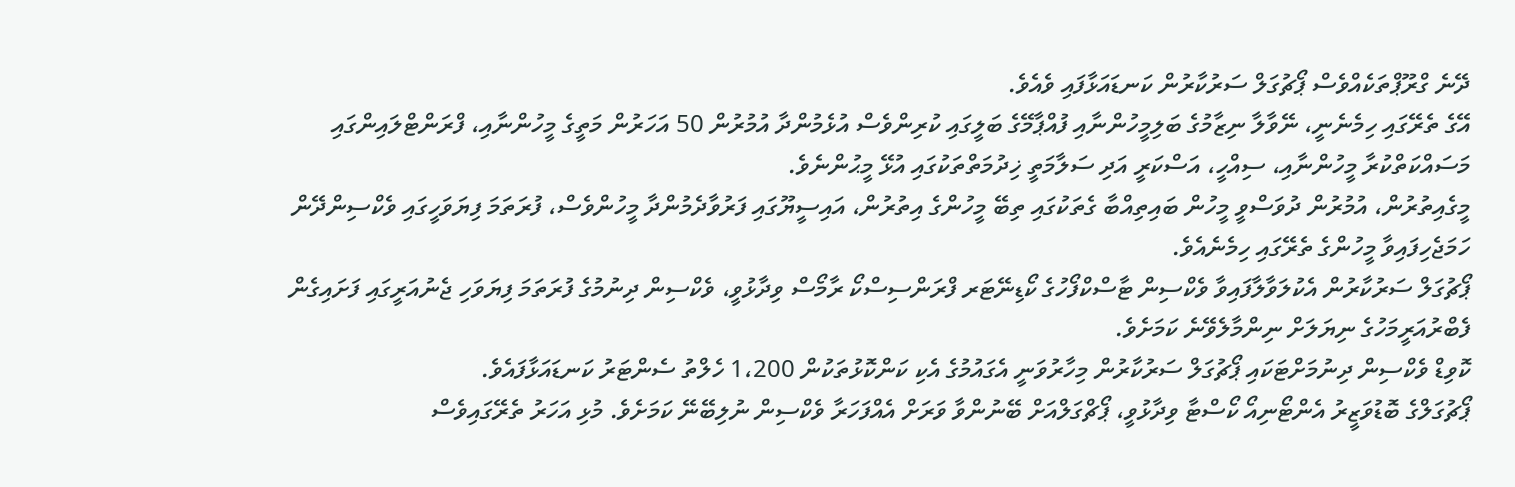ދޭނެ ގްރޫޕްތަކެއްވެސް ޕޯޗުގަލް ސަރުކާރުން ކަނޑައަޅާފައި ވެއެވެ.
އޭގެ ތެރޭގައި ހިމެނެނީ، ނޭވާލާ ނިޒާމުގެ ބަލިމީހުންނާއި ފުއްޕާމޭގެ ބަލީގައި ކުރިންވެސް އުޅެމުންދާ އުމުރުން 50 އަހަރުން މަތީގެ މީހުންނާއި، ފްރަންޓްލައިންގައި މަސައްކަތްކުރާ މީހުންނާއި، ސިއްހީ، އަސްކަރީ އަދި ސަލާމަތީ ޚިދުމަތްތަކުގައި އުޅޭ މީޙުންނެވެ.
މީގެއިތުރުން، އުމުރުން ދުވަސްވީ މީހުން ބައިތިއްބާ ގެތަކުގައި ތިބޭ މީހުންގެ އިތުރުން، އައިސީޔޫގައި ފަރުވާދެމުންދާ މީހުންވެސް، ފުރަތަމަ ފިޔަވަހީގައި ވެކްސިންދޭން ހަމަޖެހިފައިވާ މީހުންގެ ތެރޭގައި ހިމެނެއެވެ.
ޕޯޗުގަލް ސަރުކާރުން އެކުލަވާލާފައިވާ ވެކްސިން ޓާސްކްފޯހުގެ ކޯޑިނޭޓަރ ފްރަންސިސްކޯ ރާމޯސް ވިދާޅުވީ، ވެކްސިން ދިނުމުގެ ފުރަތަމަ ފިޔަވަހި ޖެނުއަރީގައި ފަށައިގެން ފެބްރުއަރީމަހުގެ ނިޔަލަށް ނިންމާލެވޭނެ ކަމަށެވެ.
ކޮވިޑް ވެކްސިން ދިނުމަށްޓަކައި ޕޯޗުގަލް ސަރުކާރުން މިހާރުވަނީ އެގައުމުގެ އެކި ކަންކޮޅުތަކުން 1،200 ހެލްތު ސެންޓަރު ކަނޑައަޅާފައެވެ.
ޕޯޗުގަލްގެ ބޮޑުވަޒީރު އެންޓޯނިއޯ ކޯސްޓާ ވިދާޅުވީ، ޕޯޗްގަލްއަށް ބޭނުންވާ ވަރަށް އެއްފަހަރާ ވެކްސިން ނުލިބޭނޭ ކަމަށެވެ. މުޅި އަހަރު ތެރޭގައިވެސް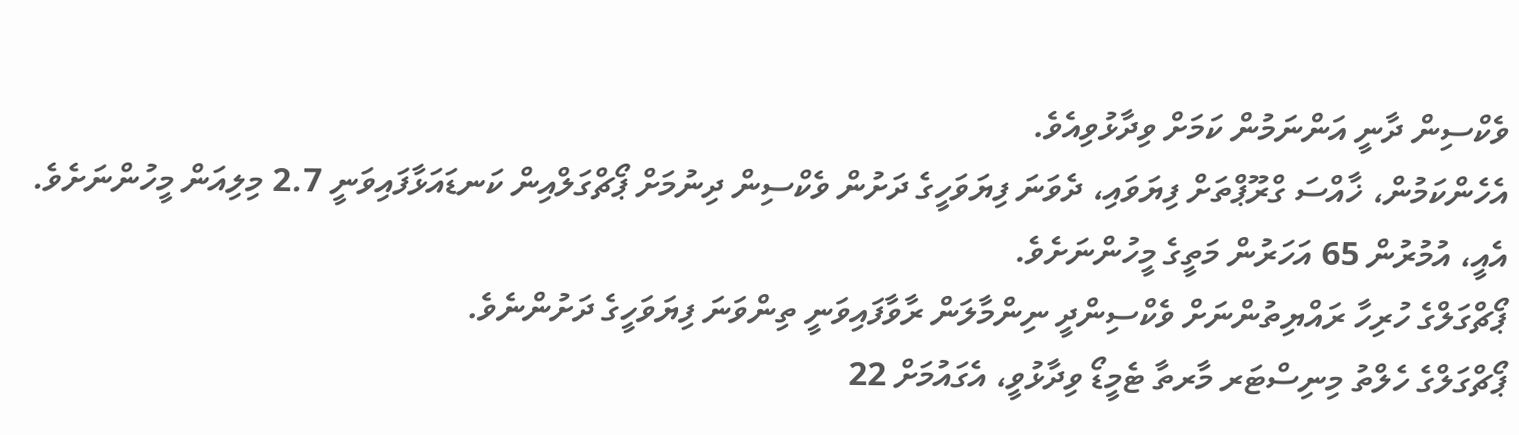ވެކްސިން ދާނީ އަންނަމުން ކަމަށް ވިދާޅުވިއެވެ.
އެހެންކަމުން، ޚާއްސަ ގްރޫޕްތަށް ފިޔަވައި، ދެވަނަ ފިޔަވަހީގެ ދަށުން ވެކްސިން ދިނުމަށް ޕޯޗްގަލްއިން ކަނޑައަޅާފައިވަނީ 2.7 މިލިއަން މީހުންނަށެވެ. އެއީ، އުމުރުން 65 އަހަރުން މަތީގެ މީހުންނަށެވެ.
ޕޯޗްގަލްގެ ހުރިހާ ރައްޔިތުންނަށް ވެކްސިންދީ ނިންމާލަން ރާވާފައިވަނީ ތިންވަނަ ފިޔަވަހީގެ ދަށުންނެވެ.
ޕޯޗްގަލްގެ ހެލްތު މިނިސްޓަރ މާރތާ ޓެމީޑޯ ވިދާޅުވީ، އެގައުމަށް 22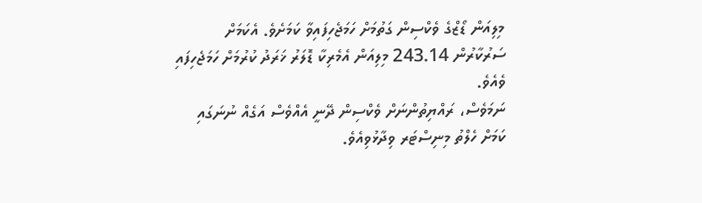މިލިއަން ޑޯޒްގެ ވެކްސިން ގަތުމަށް ހަމަޖެހިފައިވާ ކަމަށެވެ. އެކަމަށް ސަރުކާރުން 243.14 މިލިއަން އެމެރިކާ ޑޮލަރު ޚަރަދު ކުރުމަށް ހަމަޖެހިފައި ވެއެވެ.
ނަމަވެސް، ރައްޔިތުންނަށް ވެކްސިން ދޭނީ އެއްވެސް އަގެއް ނުނަގައި ކަމަށް ހެލްތު މިނިސްޓަރ ވިދާޅުވިއެވެ.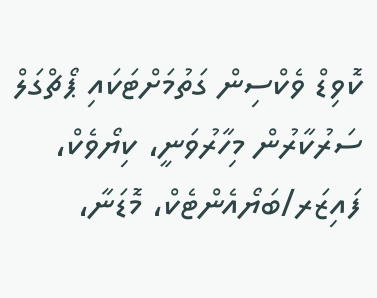ކޮވިޑް ވެކްސިން ގަތުމަށްޓަކައި ޕޯޗްގަލް ސަރުކާރުން މިހާރުވަނީ، ކިޔޯވެކް، ފައިޒަރ/ބަޔޯއެންޓެކް، މޮޑަނާ،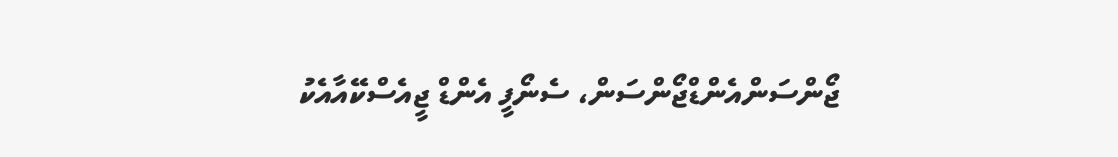ޖޯންސަންއެންޑްޖޯންސަން، ސެނޯފީ އެންޑް ޖީއެސްކޭއާއެކު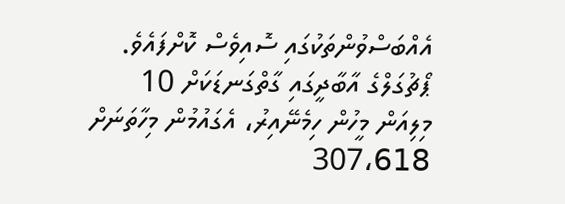އެއްބަސްވުންތަކުގައި ސޮއިވެސް ކޮށްފައެވެ.
ޕޯޗުގަލްގެ އާބާދީގައި ގާތްގަނޑަކަށް 10 މިލިއަން މީހުން ހިމެނޭއިރު، އެގައުމުން މިހާތަނަށް 307،618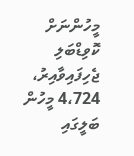މީހުންނަށް ކޮވިޑްބަލި ޖެހިފައިވާއިރު، 4،724 މީހުން ބަލީގައި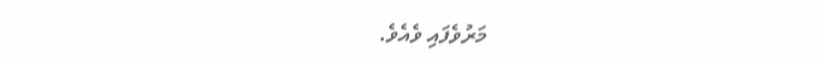މަރުވެފައި ވެއެވެ.